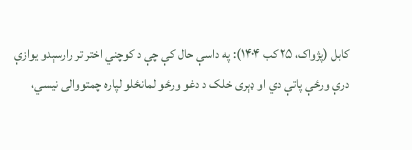کابل (پژواک، ۲۵ کب ۱۴۰۴): په داسې حال کې چې د کوچني اختر تر رارسېدو یوازې درې ورځې پاتې دي او ډېری خلک د دغو ورځو لمانځلو لپاره چمتووالی نیسي،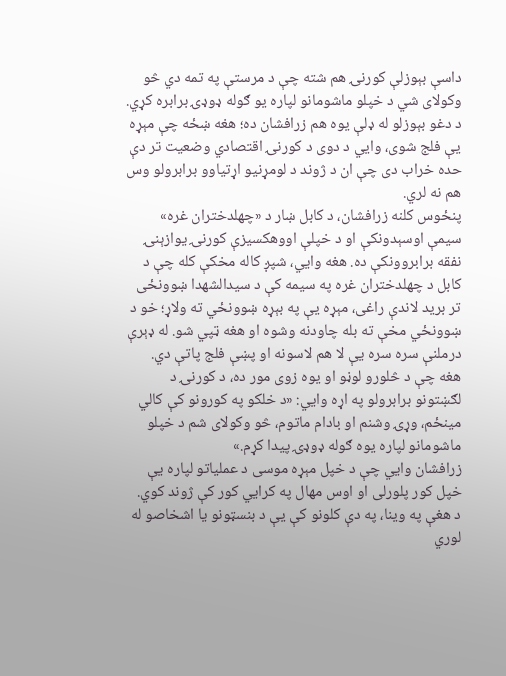داسې بېوزلې کورنۍ هم شته چې د مرستې په تمه دي څو وکولای شي د خپلو ماشومانو لپاره یو ګوله ډوډۍ برابره کړي.
د دغو بېوزلو له ډلې یوه هم زرافشان ده؛ هغه ښځه چې مېړه یې فلج شوی، وایي د دوی د کورنۍ اقتصادي وضعیت تر دې حده خراب دی چې ان د ژوند د لومړنیو اړتیاوو برابرولو وس هم نه لري.
پنځوس کلنه زرافشان، د کابل ښار د «چهلدختران غره» سیمې اوسېدونکې او د خپلې اووهکسیزې کورنۍ یوازېنۍ نفقه برابروونکې ده. هغه وایي، شپږ کاله مخکې کله چې د کابل د چهلدختران غره په سیمه کې د سیدالشهدا ښوونځی تر برید لاندې راغی، مېړه یې په بېړه ښوونځي ته ولاړ؛ خو د ښوونځي مخې ته بله چاودنه وشوه او هغه ټپي شو. له ډېرې درملنې سره سره یې لا هم لاسونه او پښې فلج پاتې دي.
هغه چې د څلورو لوڼو او یوه زوی مور ده، د کورنۍ د لګښتونو برابرولو په اړه وایي: «د خلکو په کورونو کې کالي مینځم، وړۍ وشنم او بادام ماتوم، څو وکولای شم د خپلو ماشومانو لپاره یوه ګوله ډوډۍ پیدا کړم.»
زرافشان وایي چې د خپل مېړه موسی د عملیاتو لپاره یې خپل کور پلورلی او اوس مهال په کرایي کور کې ژوند کوي.
د هغې په وینا، په دې کلونو کې یې د بنسټونو یا اشخاصو له لوري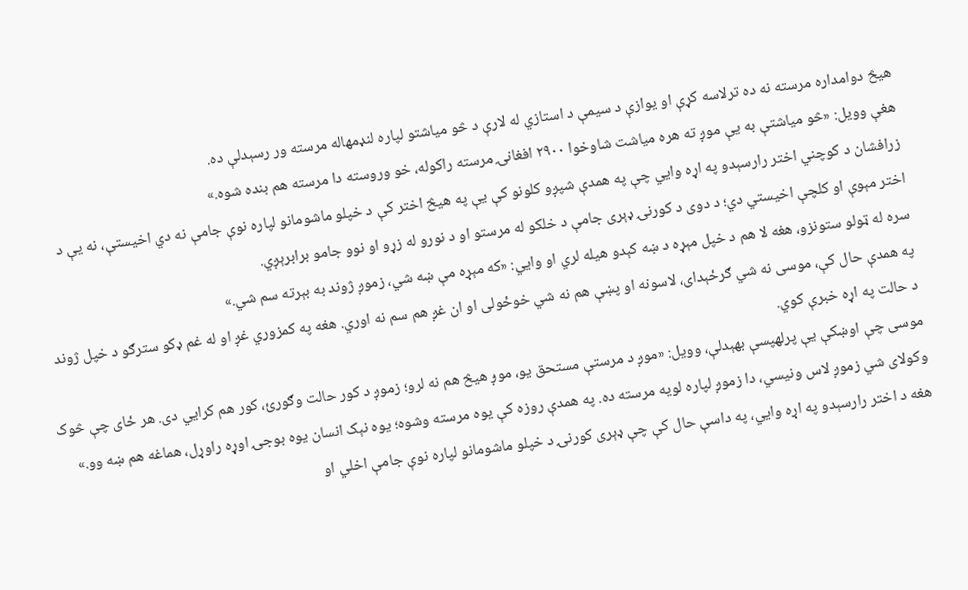هيڅ دوامداره مرسته نه ده ترلاسه کړې او یوازې د سیمې د استازي له لارې د څو میاشتو لپاره لنډمهاله مرسته ور رسېدلې ده.
هغې وویل: «څو میاشتې به یې موږ ته هره میاشت شاوخوا ۲۹۰۰ افغانۍ مرسته راکوله، خو وروسته دا مرسته هم بنده شوه.»
زرافشان د کوچني اختر رارسېدو په اړه وایي چې په همدې شپږو کلونو کې یې په هیڅ اختر کې د خپلو ماشومانو لپاره نوې جامې نه دي اخیستې، نه یې د اختر مېوې او کلچې اخیستي دي؛ د دوی د کورنۍ ډېری جامې د خلکو له مرستو او د نورو له زړو او نوو جامو برابرېږي.
سره له ټولو ستونزو، هغه لا هم د خپل مېړه د ښه کېدو هیله لري او وایي: «که مېړه مې ښه شي، زموږ ژوند به بېرته سم شي.»
په همدې حال کې، موسی نه شي ګرځېدای، لاسونه او پښې هم نه شي خوځولی او ان غږ هم سم نه اوري. هغه په کمزوري غږ او له غم ډکو سترګو د خپل ژوند د حالت په اړه خبرې کوي.
موسی چې اوښکې یې پرلهپسې بهېدلې، وویل: «موږ د مرستې مستحق یو، موږ هیڅ هم نه لرو؛ زموږ د کور حالت وګورئ، کور هم کرایي دی. هر ځای چې څوک وکولای شي زموږ لاس ونیسي، دا زموږ لپاره لویه مرسته ده. په همدې روزه کې یوه مرسته وشوه؛ یوه نېک انسان یوه بوجۍ اوړه راوړل، هماغه هم ښه وو.»
هغه د اختر رارسېدو په اړه وایي، په داسې حال کې چې ډېری کورنۍ د خپلو ماشومانو لپاره نوې جامې اخلي او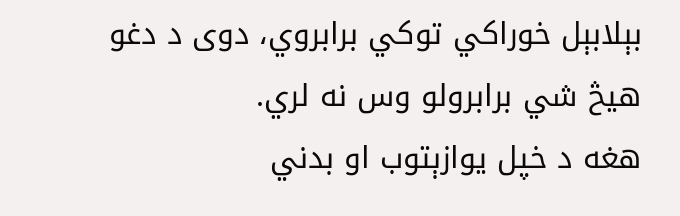بېلابېل خوراکي توکي برابروي، دوی د دغو هیڅ شي برابرولو وس نه لري.
هغه د خپل یوازېتوب او بدني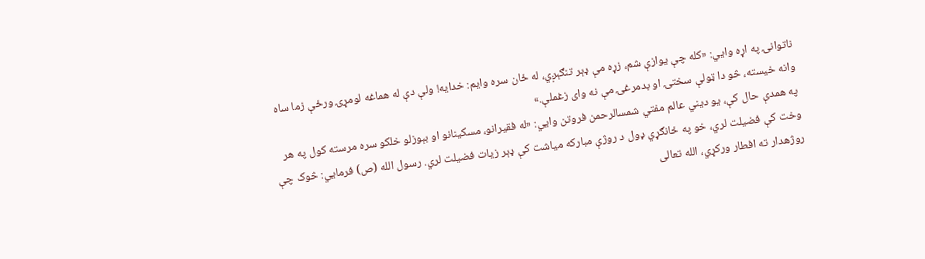ناتوانۍ په اړه وایي: «کله چې یوازې شم، زړه مې ډېر تنګېږي، له ځان سره وایم: خدایه! ولې دې له هماغه لومړۍ ورځې زما ساه وانه خیسته، څو دا ټولې سختۍ او بدمرغۍ مې نه وای زغملې.»
په همدې حال کې، یو دیني عالم مفتي شمسالرحمن فروتن وایي: «له فقیرانو، مسکینانو او بېوزلو خلکو سره مرسته کول په هر وخت کې فضیلت لري، خو په ځانګړي ډول د روژې مبارکه میاشت کې ډېر زیات فضیلت لري. رسول الله (ص) فرمایي: څوک چې روژهدار ته افطار ورکړي، الله تعالی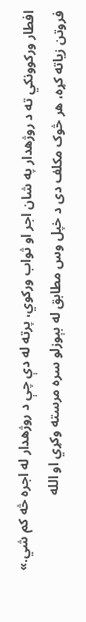افطار ورکوونکي ته د روژهدار په شان اجر او ثواب ورکوي، پرته له دې چې د روژهدار له اجره څه کم شي.»
فروتن زیاته کړه، هر څوک مکلف دی د خپل وس مطابق له بېوزلو سره مرسته وکړي او الله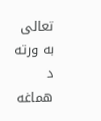تعالی به ورته د هماغه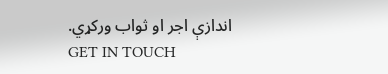اندازې اجر او ثواب ورکړي.
GET IN TOUCH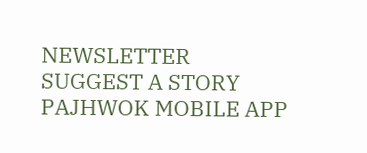NEWSLETTER
SUGGEST A STORY
PAJHWOK MOBILE APP